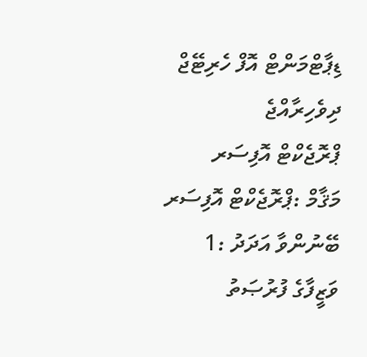ޑިޕާޓްމަންޓް އޮފް ހެރިޓޭޖް
ދިވެހިރާއްޖެ
ޕްރޮޖެކްޓް އޮފިސަރ
މަޤާމް :ޕްރޮޖެކްޓް އޮފިސަރ
ބޭނުންވާ އަދަދު :1
ވަޒީފާގެ ފުރުޞަތު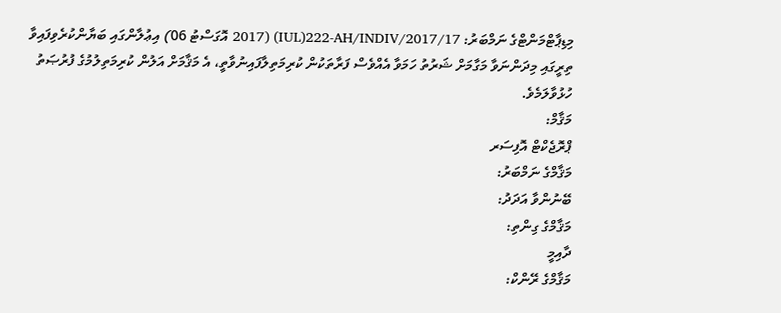މިޑިޕާޓްމަންޓްގެ ނަމްބަރު: IUL)222-AH/INDIV/2017/17) (2017 އޮގަސްޓު 06) އިޢުލާންގައި ބަޔާންކުރެވިފައިވާ ތިރީގައި މިދަންނަވާ މަގާމަށް ޝަރުތު ހަމަވާ އެއްވެސް ފަރާތަކުން ކުރިމަތިލާފައިނުވާތީ، އެ މަޤާމަށް އަލުން ކުރިމަތިލުމުގެ ފުރުޞަތު ހުޅުވާލަމެވެ.
މަޤާމް:
ޕްރޮޖެކްޓް އޮފިސަރ
މަޤާމްގެ ނަމްބަރު:
ބޭނުންވާ އަދަދު:
މަޤާމްގެ ގިންތި:
ދާއިމީ
މަޤާމްގެ ރޭންކް: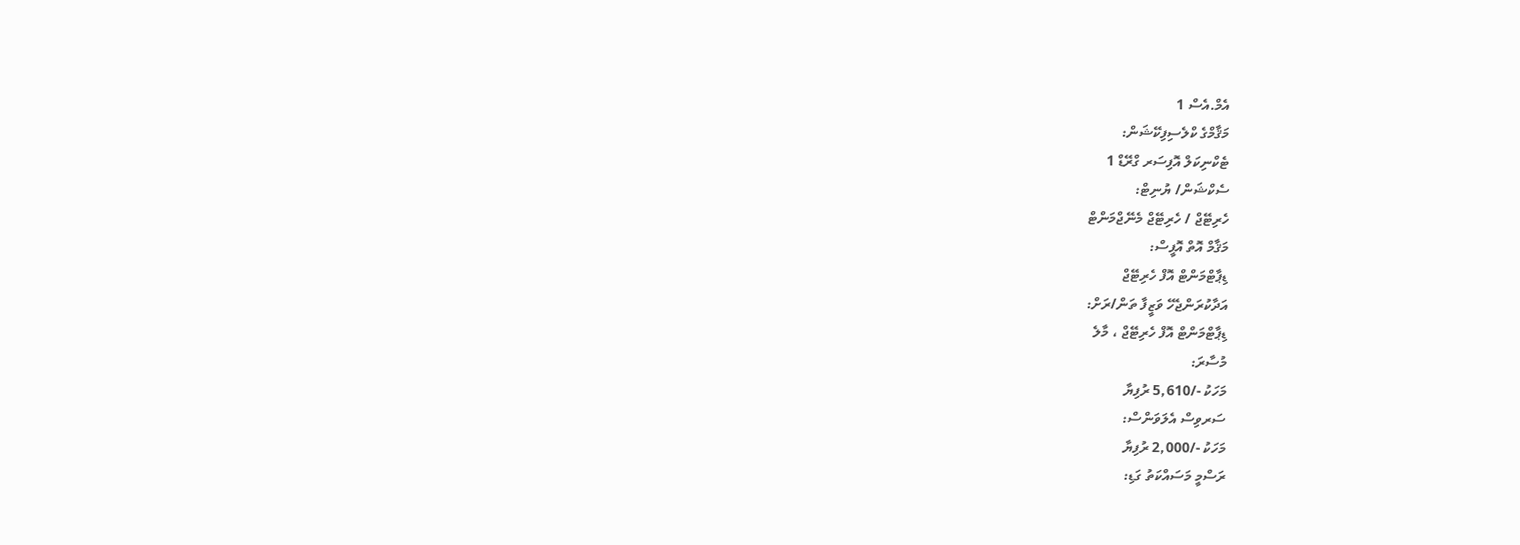އެމް.އެސް 1
މަޤާމްގެ ކްލެސިފިކޭޝަން:
ޓެކްނިކަލް އޮފިސަރ ގްރޭޑް 1
ސެކްޝަން/ ޔުނިޓް:
ހެރިޓޭޖް / ހެރިޓޭޖް މެނޭޖްމަންޓް
މަޤާމް އޮތް އޮފީސް:
ޑިޕާޓްމަންޓް އޮފް ހެރިޓޭޖް
އަދާކުރަންޖެހޭ ވަޒީފާ ތަން/ރަށް:
ޑިޕާޓްމަންޓް އޮފް ހެރިޓޭޖް ، މާލެ
މުސާރަ:
މަހަކު -/5,610 ރުފިޔާ
ސަރވިސް އެލަވަންސް:
މަހަކު -/2,000 ރުފިޔާ
ރަސްމީ މަސައްކަތު ގަޑި: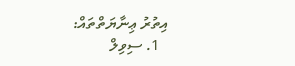އިތުރު ޢިނާޔަތްތައް:
  1. ސިވިލް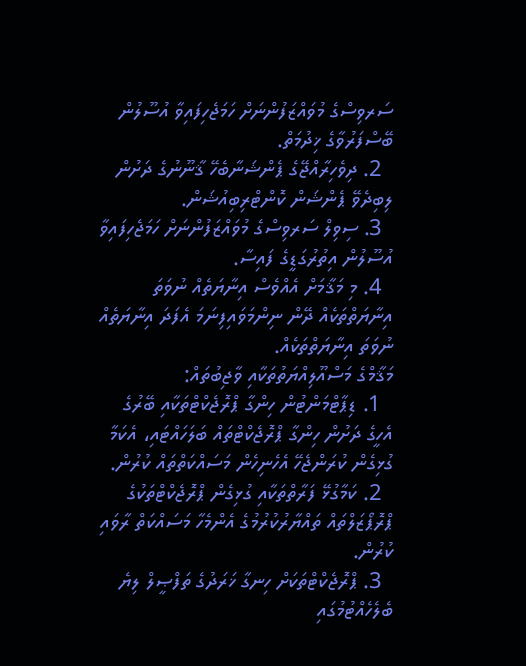ސަރވިސްގެ މުވައްޒަފުންނަށް ހަމަޖެހިފައިވާ އުސޫލުން ބޭސްފަރުވާގެ ޚިދުމަތް.
  2. ދިވެހިރާއްޖޭގެ ޕެންޝަނާބެހޭ ޤާނޫނުގެ ދަށުން ލިބިދެވޭ ޕެންޝަން ކޮންޓްރިބިއުޝަން.
  3. ސިވިލް ސަރވިސްގެ މުވައްޒަފުންނަށް ހަމަޖެހިފައިވާ އުސޫލުން އިތުރުގަޑީގެ ފައިސާ.
  4. މި މަޤާމަށް އެއްވެސް އިނާޔަތެއް ނުވަތަ އިނާޔަތްތަކެއް ދޭން ނިންމަވައިފިނަމަ އެފަދަ އިނާޔަތެއް ނުވަތަ އިނާޔަތްތަކެއް.
މަޤާމްގެ މަސްއޫލިއްޔަތުތަކާއި ވާޖިބުތައް:
  1. ޑިޕާޓްމަންޓުން ހިންގާ ޕްރޮޖެކްޓްތަކާއި ބޭރުގެ އެހީގެ ދަށުން ހިންގާ ޕްރޮޖެކްޓްތައް ބަލަހައްޓައި، އެކަމާ ގުޅިގެން ކުރަންޖެހޭ އެހެނިހެން މަސައްކަތްތައް ކުރުން.
  2. ކަމާގުޅޭ ފަރާތްތަކާއި ގުޅިގެން ޕްރޮޖެކްޓްތަކުގެ ޕްރޮޕޯޒަލްތައް ތައްޔާރުކުރުމުގެ އެންމެހާ މަސައްކަތް ރާވައި ކުރުން.
  3. ޕްރޮޖެކްޓްތަކަށް ހިނގާ ޚަރަދުގެ ތަފްޞީލް ލިޔެ ބެލެހެއްޓުމުގައި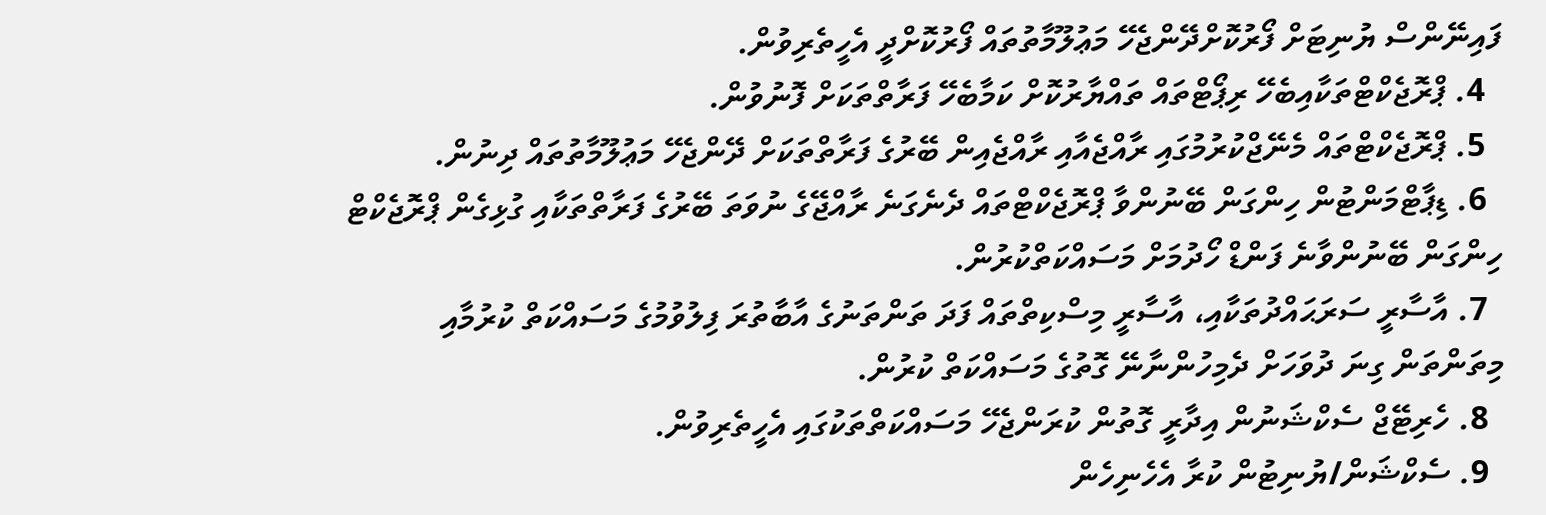ފައިނޭންސް ޔުނިޓަށް ފޯރުކޮށްދޭންޖެހޭ މަޢުލޫމާތުތައް ފޯރުކޮށްދީ އެހީތެރިވުން.
  4. ޕްރޮޖެކްޓްތަކާއިބެހޭ ރިޕޯޓްތައް ތައްޔާރުކޮށް ކަމާބެހޭ ފަރާތްތަކަށް ފޮނުވުން.
  5. ޕްރޮޖެކްޓްތައް މެނޭޖްކުރުމުގައި ރާއްޖެއާއި ރާއްޖެއިން ބޭރުގެ ފަރާތްތަކަށް ދޭންޖެހޭ މަޢުލޫމާތުތައް ދިނުން.
  6. ޑިޕާޓްމަންޓުން ހިންގަން ބޭނުންވާ ޕްރޮޖެކްޓްތައް ދެނެގަނެ ރާއްޖޭގެ ނުވަތަ ބޭރުގެ ފަރާތްތަކާއި ގުޅިގެން ޕްރޮޖެކްޓް ހިންގަން ބޭނުންވާނެ ފަންޑް ހޯދުމަށް މަސައްކަތްކުރުން.
  7. އާސާރީ ސަރަޙައްދުތަކާއި، އާސާރީ މިސްކިތްތައް ފަދަ ތަންތަނުގެ އާބާތުރަ ފިލުވުމުގެ މަސައްކަތް ކުރުމާއި މިތަންތަން ގިނަ ދުވަހަށް ދެމިހުންނާނޭ ގޮތުގެ މަސައްކަތް ކުރުން.
  8. ހެރިޓޭޖް ސެކްޝަނުން އިދާރީ ގޮތުން ކުރަންޖެހޭ މަސައްކަތްތަކުގައި އެހީތެރިވުން.
  9. ސެކްޝަން/ޔުނިޓުން ކުރާ އެހެނިހެން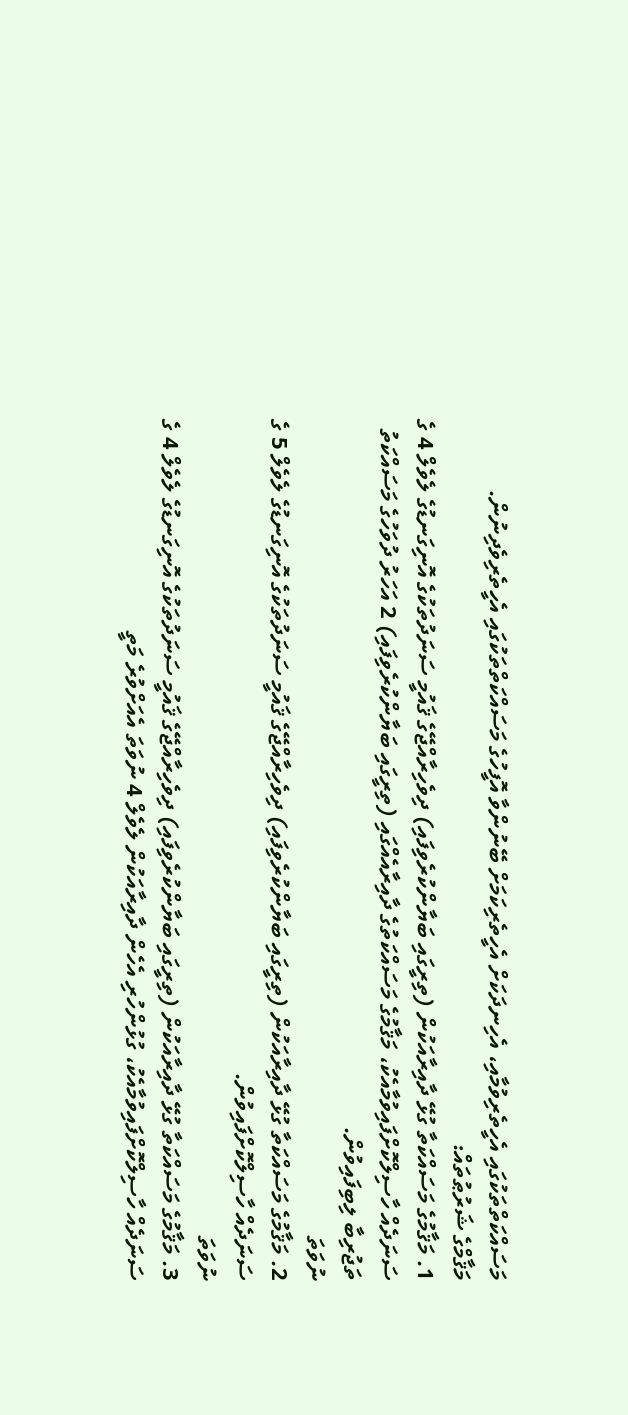މަސައްކަތްތަކުގައި އެހީތެރިވުމާއި، އެހިނދަކަށް އެހީތެރިކަމަށް ބޭނުންވާ އޮފީހުގެ މަސައްކަތްތަކުގައި އެހީތެރިވެދިނުން.
މަޤާމްގެ ޝަރުޠުތައް:
1. މަޤާމުގެ މަސައްކަތާ ގުޅޭ ދާއިރާއަކުން (ތިރީގައި ބަޔާންކުރެވިފައި) ދިވެހިރާއްޖޭގެ ޤައުމީ ސަނަދުތަކުގެ އޮނިގަނޑުގެ ލެވެލް 4 ގެ ސަނަދެއް ހާސިލްކޮށްފައިވުމާއެކު، މަޤާމުގެ މަސައްކަތުގެ ދާއިރާއެއްގައި (ތިރީގައި ބަޔާންކުރެވިފައި) 2 އަހަރު ދުވަހުގެ މަސައްކަތު ތަޖުރިބާ ލިބިފައިވުން.
ނުވަތަ
2. މަޤާމުގެ މަސައްކަތާ ގުޅޭ ދާއިރާއަކުން (ތިރީގައި ބަޔާންކުރެވިފައި) ދިވެހިރާއްޖޭގެ ޤައުމީ ސަނަދުތަކުގެ އޮނިގަނޑުގެ ލެވެލް 5 ގެ ސަނަދެއް ހާސިލްކޮށްފައިވުން.
ނުވަތަ
3. މަޤާމުގެ މަސައްކަތާ ގުޅޭ ދާއިރާއަކުން (ތިރީގައި ބަޔާންކުރެވިފައި) ދިވެހިރާއްޖޭގެ ޤައުމީ ސަނަދުތަކުގެ އޮނިގަނޑުގެ ލެވެލް 4 ގެ ސަނަދެއް ހާސިލްކޮށްފައިވުމާއެކު، ގުޅުންހުރި އެހެން ދާއިރާއަކުން ލެވެލް 4 ނުވަތަ އެއަށްވުރެ މަތީ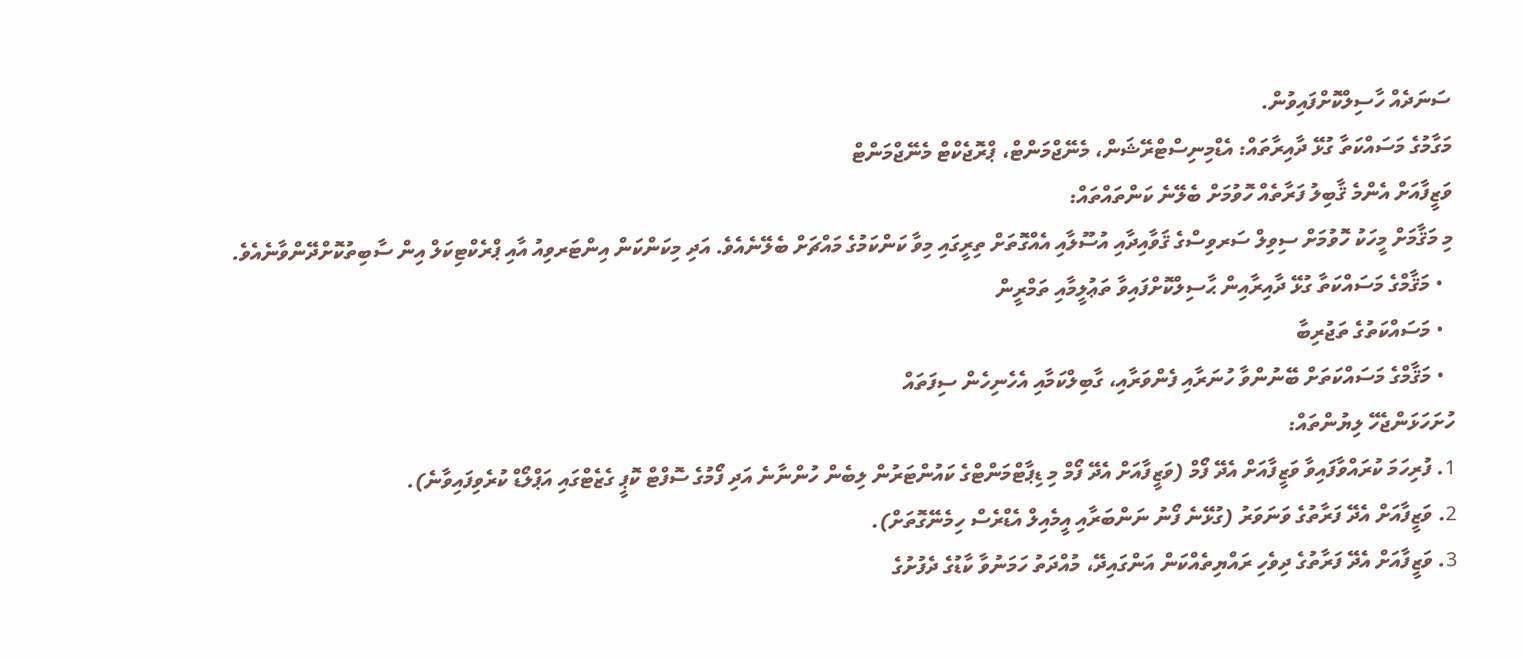ސަނަދެއް ހާސިލްކޮށްފައިވުން.
މަގާމުގެ މަސައްކަތާ ގުޅޭ ދާއިރާތައް: އެޑްމިނިސްޓްރޭޝަން، މެނޭޖްމަންޓް، ޕްރޮޖެކްޓް މެނޭޖްމަންޓް
ވަޒީފާއަށް އެންމެ ޤާބިލު ފަރާތެއް ހޮވުމަށް ބެލޭނެ ކަންތައްތައް:
މި މަޤާމަށް މީހަކު ހޮވުމަށް ސިވިލް ސަރވިސްގެ ޤަވާއިދާއި އުސޫލާއި އެއްގޮތަށް ތިރީގައި މިވާ ކަންކަމުގެ މައްޗަށް ބެލޭނެއެވެ. އަދި މިކަންކަން އިންޓަރވިއު އާއި ޕްރެކްޓިކަލް އިން ސާބިތުކޮށްދޭންވާނެއެވެ.
  • މަޤާމްގެ މަސައްކަތާ ގުޅޭ ދާއިރާއިން ޙާސިލްކޮށްފައިވާ ތަޢުލީމާއި ތަމްރީން
  • މަސައްކަތުގެ ތަޖުރިބާ
  • މަޤާމްގެ މަސައްކަތަށް ބޭނުންވާ ހުނަރާއި ފެންވަރާއި، ގާބިލްކަމާއި އެހެނިހެން ސިފަތައް
ހުށަހަޅަންޖެހޭ ލިޔުންތައް:
1. ފުރިހަމަ ކުރައްވާފައިވާ ވަޒީފާއަށް އެދޭ ފޯމް (ވަޒީފާއަށް އެދޭ ފޯމް މި ޑިޕާޓްމަންޓްގެ ކައުންޓަރުން ލިބެން ހުންނާނެ އަދި ފޯމުގެ ސޮފްޓް ކޮޕީ ގެޒެޓްގައި އަޕްލޯޑް ކުރެވިފައިވާނެ).
2. ވަޒީފާއަށް އެދޭ ފަރާތުގެ ވަނަވަރު (ގުޅޭނެ ފޯނު ނަންބަރާއި އީމެއިލް އެޑްރެސް ހިމެނޭގޮތަށް).
3. ވަޒީފާއަށް އެދޭ ފަރާތުގެ ދިވެހި ރައްޔިތެއްކަން އަންގައިދޭ، މުއްދަތު ހަމަނުވާ ކާޑުގެ ދެފުށުގެ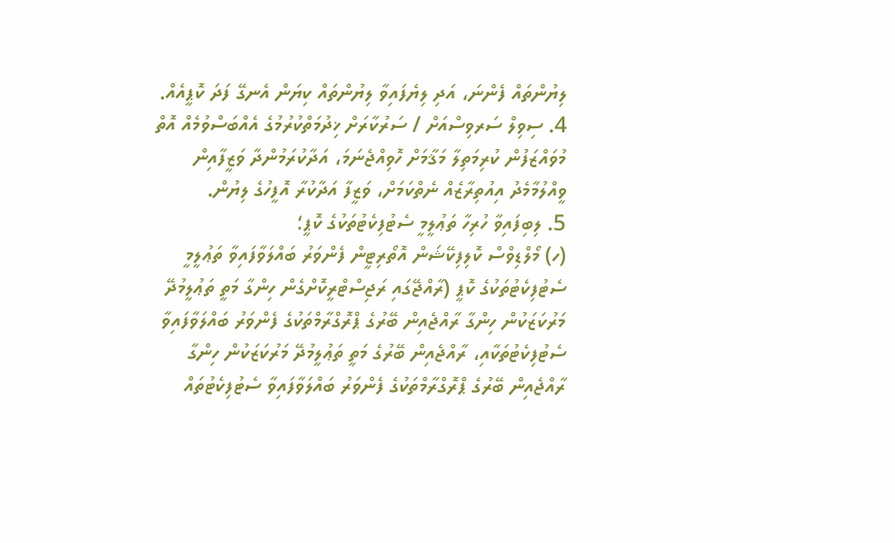ލިޔުންތައް ފެންނަ، އަދި ލިޔެފައިވާ ލިޔުންތައް ކިޔަން އެނގޭ ފަދަ ކޮޕީއެއް.
4. ސިވިލް ސަރވިސްއަށް / ސަރުކާރަށް ޚިދުމަތްކުރުމުގެ އެއްބަސްވުމެއް އޮތް މުވައްޒަފުން ކުރިމަތިލާ މަޤާމަށް ހޮވިއްޖެނަމަ، އަދާކުރަމުންދާ ވަޒީފާއިން ވީއްލުމާމެދު އިއުތިރާޒެއް ނެތްކަމަށް، ވަޒީފާ އަދާކުރާ އޮފީހުގެ ލިޔުން.
5. ލިބިފައިވާ ހުރިހާ ތަޢުލީމީ ސެޓުފިކެޓުތަކުގެ ކޮޕީ؛
(ހ) މޯލްޑިވްސް ކޮލިފިކޭޝަން އޮތޯރިޓީން ފެންވަރު ބައްލަވާފައިވާ ތަޢުލީމީ ސެޓުފިކެޓުތަކުގެ ކޮޕީ (ރާއްޖޭގައި ރަޖިސްޓްރީކޮށްގެން ހިންގާ މަތީ ތަޢުލީމުދޭ މަރުކަޒަކުން ހިންގާ ރާއްޖެއިން ބޭރުގެ ޕްރޮގްރާމްތަކުގެ ފެންވަރު ބައްލަވާފައިވާ ސެޓުފިކެޓުތަކާއި، ރާއްޖެއިން ބޭރުގެ މަތީ ތަޢުލީމުދޭ މަރުކަޒަކުން ހިންގާ ރާއްޖެއިން ބޭރުގެ ޕްރޮގްރާމްތަކުގެ ފެންވަރު ބައްލަވާފައިވާ ސެޓުފިކެޓުތައް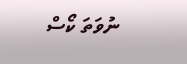ނުވަތަ ކޯސް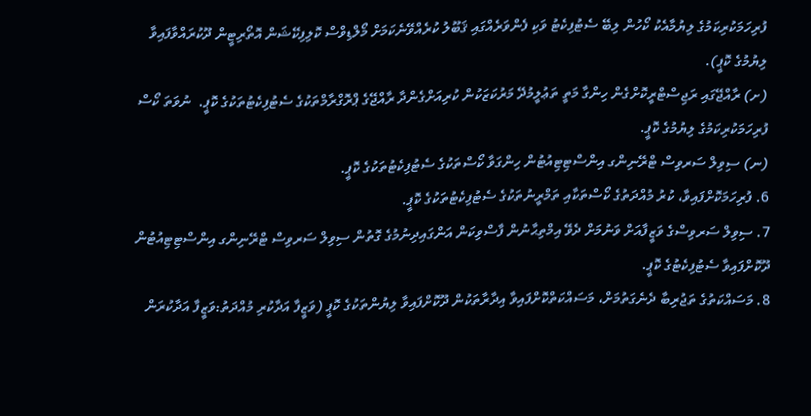ފުރިހަމަކުރިކަމުގެ ލިޔުމާއެކު ކޯހުން ލިބޭ ސެޓުފިކެޓު ވަކި ފެންވަރެއްގައި ޤަބޫލު ކުރެއްވޭނެކަމަށް މޯލްޑިވްސް ކޮލިފިކޭޝަން އޮތޯރިޓީން ދޫކުރައްވާފައިވާ ލިޔުމުގެ ކޮޕީ).
(ށ) ރާއްޖޭގައި ރަޖިސްޓްރީކޮށްގެން ހިންގާ މަތީ ތަޢުލީމުދޭ މަރުކަޒަކުން ކުރިއަށްގެންދާ ރާއްޖޭގެ ޕްރޮގްރާމްތަކުގެ ސެޓުފިކެޓުތަކުގެ ކޮޕީ.  ނުވަތަ ކޯސް ފުރިހަމަކުރިކަމުގެ ލިޔުމުގެ ކޮޕީ.
(ނ) ސިވިލް ސަރވިސް ޓްރޭނިންގ އިންސްޓިޓިއުޓުން ހިންގަވާ ކޯސްތަކުގެ ސެޓުފިކެޓުތަކުގެ ކޮޕީ.
6. ފުރިހަމަކޮށްފައިވާ، ކުރު މުއްދަތުގެ ކޯސްތަކާއި ތަމްރީނުތަކުގެ ސެޓުފިކެޓުތަކުގެ ކޮޕީ.
7. ސިވިލް ސަރވިސްގެ ވަޒީފާއަށް ވަނުމަށް ދެވޭ އިމްތިޙާނުން ފާސްވިކަން އަންގައިދިނުމުގެ ގޮތުން ސިވިލް ސަރވިސް ޓްރޭނިންގ އިންސްޓިޓިއުޓުން ދޫކޮށްފައިވާ ސެޓުފިކެޓުގެ ކޮޕީ.
8. މަސައްކަތުގެ ތަޖުރިބާ ދެނެގަތުމަށް، މަސައްކަތްކޮށްފައިވާ އިދާރާތަކުން ދޫކޮށްފައިވާ ލިޔުންތަކުގެ ކޮޕީ (ވަޒީފާ އަދާކުރި މުއްދަތު:ވަޒީފާ އަދާކުރަން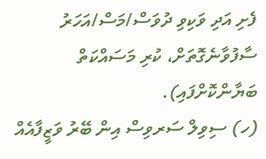ފެށި އަދި ވަކިވި ދުވަސް/މަސް/އަހަރު ސާފުވާނެގޮތަށް، ކުރި މަސައްކަތް ބަޔާންކޮށްފައި).
(ހ) ސިވިލް ސަރވިސް އިން ބޭރު ވަޒީފާއެއް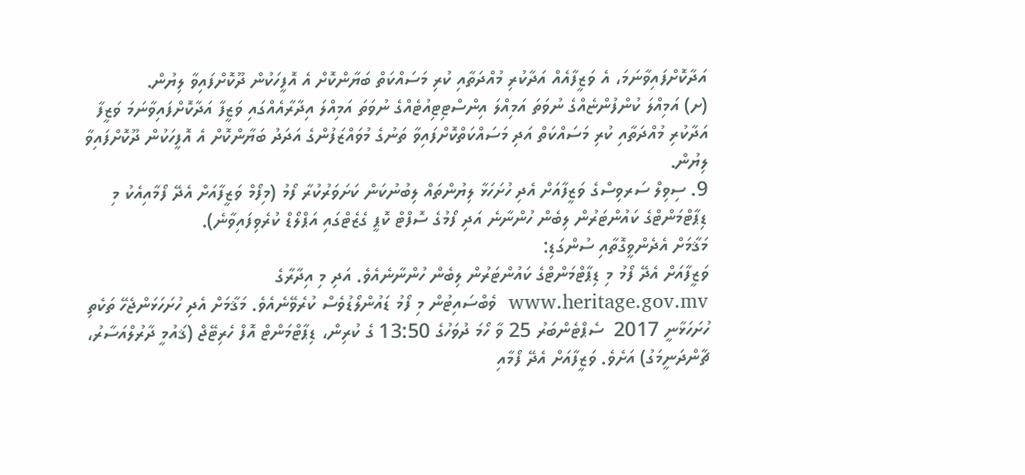އަދާކޮށްފައިވާނަމަ، އެ ވަޒީފާއެއް އަދާކުރި މުއްދަތާއި ކުރި މަސައްކަތް ބަޔާންކޮށް އެ އޮފީހަކުން ދޫކޮށްފައިވާ ލިޔުން.
(ށ) އަމިއްލަ ކުންފުންޏެއްގެ ނުވަތަ އަމިއްލަ އިންސްޓިޓިއުޓެއްގެ ނުވަތަ އަމިއްލަ އިދާރާއެއްގައި ވަޒީފާ އަދާކޮށްފައިވާނަމަ ވަޒީފާ އަދާކުރި މުއްދަތާއި ކުރި މަސައްކަތް އަދި މަސައްކަތްކޮށްފައިވާ ތަނުގެ މުވައްޒަފުންގެ އަދަދު ބަޔާންކޮށް އެ އޮފީހަކުން ދޫކޮށްފައިވާ ލިޔުން.
9. ސިވިލް ސަރވިސްގެ ވަޒީފާއަށް އެދި ހުށަހަޅާ ލިޔުންތައް ލިބުނުކަން ކަށަވަރުކުރާ ފޯމު (މިފޯމް ވަޒީފާއަށް އެދޭ ފޯމާއިއެކު މި ޑިޕާޓްމަންޓްގެ ކައުންޓަރުން ލިބެން ހުންނާނެ އަދި ފޯމުގެ ސޮފްޓް ކޮޕީ ގެޒެޓްގައި އަޕްލޯޑް ކުރެވިފައިވާނެ).
މަޤާމަށް އެދެންވީގޮތާއި ސުންގަޑި:
ވަޒީފާއަށް އެދޭ ފޯމު މި ޑިޕާޓްމަންޓްގެ ކައުންޓަރުން ލިބެން ހުންނާނެއެވެ. އަދި މި އިދާރާގެ www.heritage.gov.mv  ވެބްސައިޓުން މި ފޯމު ޑައުންލޯޑުވެސް ކުރެވޭނެއެވެ. މަޤާމަށް އެދި ހުށަހަޅަންޖެހޭ ތަކެތި ހުށަހަޅާނީ 2017  ސެޕްޓެންބަރު 25 ވާ ހޯމަ ދުވަހުގެ 13:50 ގެ ކުރިން، ޑިޕާޓްމަންޓް އޮފް ހެރިޓޭޖް (ޤައުމީ ދާރުލްއަސާރު، ޗާންދަނީމަގު) އަށެވެ. ވަޒީފާއަށް އެދޭ ފޯމާއި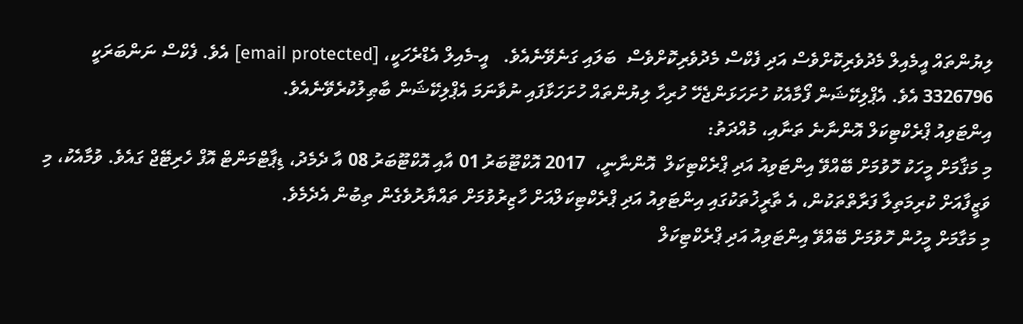ލިޔުންތައް އީމެއިލް މެދުވެރިކޮށްވެސް އަދި ފެކްސް މެދުވެރިކޮށްވެސް  ބަލައި ގަނެވޭނެއެވެ.   އީ-މެއިލް އެޑްރެހަކީ، [email protected] އެވެ. ފެކްސް ނަންބަރަކީ 3326796 އެވެ. އެޕްލިކޭޝަން ފޯމާއެކު ހުށަހަޅަންޖެހޭ ހުރިހާ ލިޔުންތައް ހުށަހަޅާފައި ނުވާނަމަ އެޕްލިކޭޝަން ބާޠިލުކުރެވޭނެއެވެ.
އިންޓަވިއު ޕްރެކްޓިކަލް އޮންނާނެ ތަނާއި، މުއްދަތު:
މި މަޤާމަށް މީހަކު ހޮވުމަށް ބޭއްވޭ އިންޓަވިއު އަދި ޕްރެކްޓިކަލް  އޮންނާނީ،  2017 އޮކްޓޫބަރު 01 އާއި އޮކްޓޫބަރު 08 އާ ދެމެދު، ޑިޕާޓްމަންޓް އޮފް ހެރިޓޭޖް ގައެވެ. ވުމާއެކު، މި ވަޒީފާއަށް ކުރިމަތިލާ ފަރާތްތަކުން، އެ ތާރީޚުތަކުގައި އިންޓަވިއު އަދި ޕްރެކްޓިކަލްއަށް ހާޒިރުވުމަށް ތައްޔާރުވެގެން ތިބުން އެދެމެވެ.
މި މަގާމަށް މީހުން ހޮވުމަށް ބޭއްވޭ އިންޓަވިއު އަދި ޕްރެކްޓިކަލް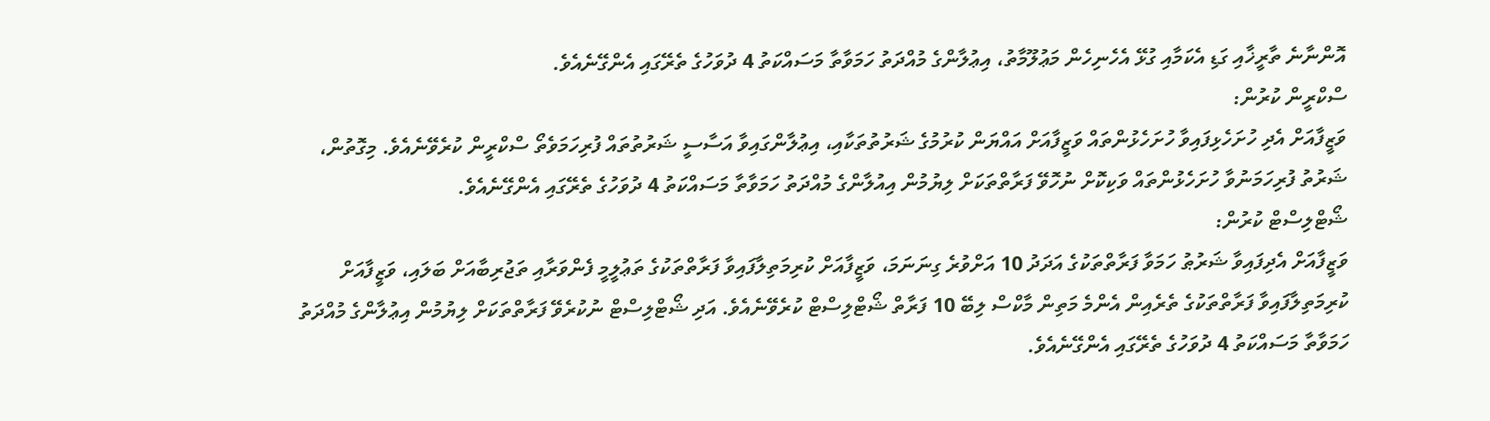އޮންނާނެ ތާރީޚާއި ގަޑި އެކަމާއި ގުޅޭ އެހެނިހެން މަޢުލޫމާތު، އިޢުލާންގެ މުއްދަތު ހަމަވާތާ މަސައްކަތު 4 ދުވަހުގެ ތެރޭގައި އެންގޭނެއެވެ.
ސްކްރީން ކުރުން:
ވަޒީފާއަށް އެދި ހުށަހެޅިފައިވާ ހުށަހެޅުންތައް ވަޒީފާއަށް އައްޔަން ކުރުމުގެ ޝަރުތުތަކާއި، އިޢުލާންގައިވާ އަސާސީ ޝަރުތުތައް ފުރިހަމަވެތޯ ސްކްރީން ކުރެވޭނެއެވެ. މިގޮތުން، ޝަރުތު ފުރިހަމަނުވާ ހުށަހެޅުންތައް ވަކިކޮށް ނުހޮވޭ ފަރާތްތަކަށް ލިޔުމުން އިއުލާންގެ މުއްދަތު ހަމަވާތާ މަސައްކަތު 4 ދުވަހުގެ ތެރޭގައި އެންގޭނެއެވެ.
ޝޯޓްލިސްޓް ކުރުން:
ވަޒީފާއަށް އެދިފައިވާ ޝަރުޠު ހަމަވާ ފަރާތްތަކުގެ އަދަދު 10 އަށްވުރެ ގިނަނަމަ، ވަޒީފާއަށް ކުރިމަތިލާފައިވާ ފަރާތްތަކުގެ ތަޢުލީމީ ފެންވަރާއި ތަޖުރިބާއަށް ބަލައި، ވަޒީފާއަށް ކުރިމަތިލާފައިވާ ފަރާތްތަކުގެ ތެރެއިން އެންމެ މަތިން މާކްސް ލިބޭ 10 ފަރާތް ޝޯޓްލިސްޓް ކުރެވޭނެއެވެ. އަދި ޝޯޓްލިސްޓް ނުކުރެވޭ ފަރާތްތަކަށް ލިޔުމުން އިޢުލާންގެ މުއްދަތު ހަމަވާތާ މަސައްކަތު 4 ދުވަހުގެ ތެރޭގައި އެންގޭނެއެވެ.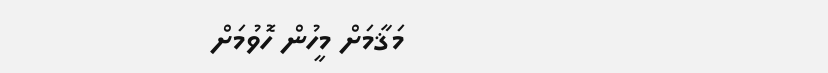މަޤާމަށް މީހުން ހޮވުމަށް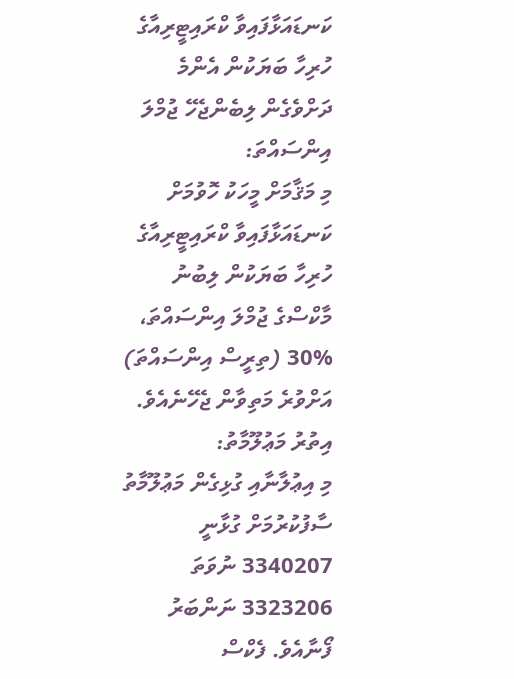ކަނޑައަޅާފައިވާ ކްރައިޓީރިއާގެ ހުރިހާ ބަޔަކުން އެންމެ ދަށްވެގެން ލިބެންޖެހޭ ޖުމްލަ އިންސައްތަ:
މި މަޤާމަށް މީހަކު ހޮވުމަށް ކަނޑައަޅާފައިވާ ކްރައިޓީރިއާގެ ހުރިހާ ބަޔަކުން ލިބުނު މާކްސްގެ ޖުމްލަ އިންސައްތަ، %30 (ތިރީސް އިންސައްތަ) އަށްވުރެ މަތިވާން ޖެހޭނެއެވެ.
އިތުރު މަޢުލޫމާތު:
މި އިޢުލާނާއި ގުޅިގެން މަޢުލޫމާތު ސާފުކުރުމަށް ގުޅާނީ 3340207 ނުވަތަ 3323206 ނަންބަރު ފޯނާއެވެ. ފެކްސް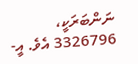ނަންބަރަކީ، 3326796 އެވެ. އީ-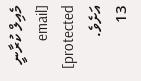މެއިލް ކުރާނީ [email protected] އަށެވެ.
13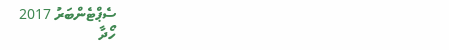ސެޕްޓެންބަރު 2017
ހޯދާ